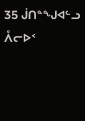35 ᒎᑎᓐᖑᐊᓪᓗ ᐰᓕᐅᑉ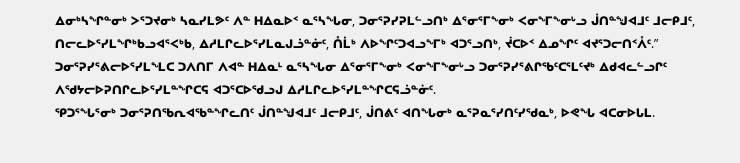ᐃᓂᒃᓴᖏᓐᓂᒃ ᐳᕐᑐᔪᓂᒃ ᓴᓇᓯᒪᕗᑦ ᐱᓐ ᕼᐃᓇᐅᑉ ᓇᕐᓴᖓᓂ, ᑐᓂᕐᕈᓯᕈᒪᓪᓗᑎᒃ ᐃᕐᓂᕐᒥᖕᓂᒃ ᐸᓂᖕᒥᖕᓂᒡᓗ ᒎᑎᓐᖑᐊᒧᑦ ᒧᓕᑭᒧᑦ, ᑎᓕᓚᐅᕐᓯᒪᖏᒃᑲᓗᐊᕐᐸᒃᑲ, ᐃᓱᒪᒋᓚᐅᕐᓯᒪᓇᒍᓘᓐᓃᑦ, ᑍᒫᒃ ᐱᐅᖏᑦᑐᐊᓗᖕᒥᒃ ᐊᑐᕐᓗᑎᒃ, ᔫᑕᐅᑉ ᐃᓄᖏᑦ ᐊᔪᕐᑐᓕᑎᑉᐰᑦ.”
ᑐᓂᕐᕈᓯᕐᕕᓕᐅᕐᓯᒪᖕᒪᑕ ᑐᐱᑎᒥ ᐱᐊᓐ ᕼᐃᓇᒻ ᓇᕐᓴᖓᓂ ᐃᕐᓂᕐᒥᖕᓂᒃ ᐸᓂᖕᒥᖕᓂᒡᓗ ᑐᓂᕐᕈᓯᕐᕕᒋᖃᑦᑕᕐᒪᑦᔪᒃ ᐃᑯᐊᓚᓪᓗᒋᑦ ᐱᖁᔭᓕᐅᕈᑎᒋᓚᐅᕐᓯᒪᓐᖏᑕᕋ ᐊᑐᕐᑕᐅᖁᓗᒍ ᐃᓱᒪᒋᓚᐅᕐᓯᒪᓐᖏᑕᕋᓘᓐᓃᑦ.
ᕿᑐᕐᖓᕐᓂᒃ ᑐᓂᕐᕈᑎᖃᕆᐊᖃᓐᖏᓚᑎᑦ ᒎᑎᓐᖑᐊᒧᑦ ᒧᓕᑭᒧᑦ, ᒎᑎᕕᑦ ᐊᑎᖓᓂᒃ ᓇᕐᕈᓇᕐᓯᑎᑦᓯᖁᓇᒃ, ᐅᕙᖓ ᐊᑕᓂᐅᒐᒪ.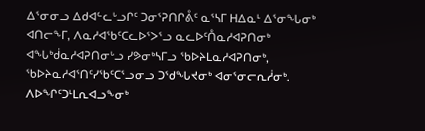ᐃᕐᓂᓂᓗ ᐃᑯᐊᓪᓚᒡᓗᒋᑦ ᑐᓂᕐᕈᑎᒋᕔᑦ ᓇᕐᓴᒥ ᕼᐃᓇᒻ ᐃᕐᓂᖓᓂᒃ ᐊᑎᓕᖕᒥ, ᐱᓇᓱᐊᖃᑦᑕᓚᐅᕐᐳᕐᓗ ᓇᓚᐅᑦᑍᓇᓱᐊᕈᑎᓂᒃ ᐊᖓᒃᑰᓇᓱᐊᕈᑎᓂᒡᓗ ᓯᕗᓂᒃᓴᒥᓗ ᖃᐅᔨᒪᓇᓱᐊᕈᑎᓂᒃ, ᖃᐅᔨᓇᓱᐊᕐᑎᑦᓯᖃᑦᑕᕐᓗᓂᓗ ᑐᖁᖓᔪᓂᒃ ᐊᓂᕐᓂᓕᕆᓲᓂᒃ. ᐱᐅᖏᑦᑐᒻᒪᕆᐊᓗᖕᓂᒃ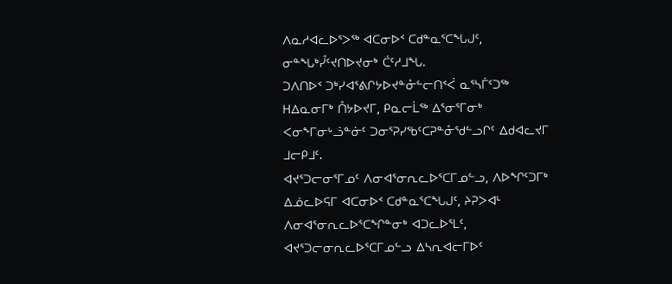ᐱᓇᓱᐊᓚᐅᕐᐳᖅ ᐊᑕᓂᐅᑉ ᑕᑯᓐᓇᕐᑕᖓᒍᑦ, ᓂᓐᖓᒃᓮᑦᔪᑎᐅᔪᓂᒃ ᑖᑦᓱᒧᖓ.
ᑐᐱᑎᐅᑉ ᑐᒃᓯᐊᕐᕕᒋᔭᐅᔪᓐᓁᓪᓕᑎᑉᐹ ᓇᕐᓴᒦᑦᑐᖅ ᕼᐃᓇᓂᒥᒃ ᑍᔭᐅᔪᒥ, ᑭᓇᓕᒫᖅ ᐃᕐᓂᕐᒥᓂᒃ ᐸᓂᖕᒥᓂᒡᓘᓐᓃᑦ ᑐᓂᕐᕈᓯᖃᑦᑕᕈᓐᓁᖁᓪᓗᒋᑦ ᐃᑯᐊᓚᔪᒥ ᒧᓕᑭᒧᑦ.
ᐊᔪᕐᑐᓕᓂᕐᒥᓄᑦ ᐱᓂᐊᕐᓂᕆᓚᐅᕐᑕᒥᓄᓪᓗ, ᐱᐅᖏᑦᑐᒥᒃ ᐃᓅᓚᐅᕋᒥ ᐊᑕᓂᐅᑉ ᑕᑯᓐᓇᕐᑕᖓᒍᑦ, ᔨᕈᐳᐊᒻ ᐱᓂᐊᕐᓂᕆᓚᐅᕐᑕᖏᓐᓂᒃ ᐊᑐᓚᐅᕐᒪᑦ, ᐊᔪᕐᑐᓕᓂᕆᓚᐅᕐᑕᒥᓄᓪᓗ ᐃᓴᕆᐊᓕᒥᐅᑦ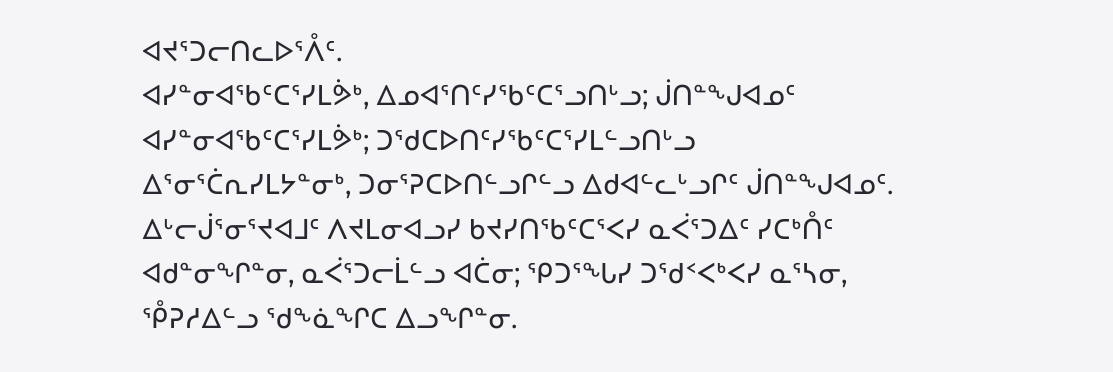ᐊᔪᕐᑐᓕᑎᓚᐅᕐᐰᑦ.
ᐊᓯᓐᓂᐊᖃᑦᑕᕐᓯᒪᕘᒃ, ᐃᓄᐊᕐᑎᑦᓯᖃᑦᑕᕐᓗᑎᒡᓗ; ᒎᑎᓐᖑᐊᓄᑦ ᐊᓯᓐᓂᐊᖃᑦᑕᕐᓯᒪᕘᒃ; ᑐᖁᑕᐅᑎᑦᓯᖃᑦᑕᕐᓯᒪᓪᓗᑎᒡᓗ ᐃᕐᓂᕐᑖᕆᓯᒪᔭᓐᓂᒃ, ᑐᓂᕐᕈᑕᐅᑎᓪᓗᒋᓪᓗ ᐃᑯᐊᓪᓚᒡᓗᒋᑦ ᒎᑎᓐᖑᐊᓄᑦ.
ᐃᒡᓕᒎᕐᓂᕐᔪᐊᒧᑦ ᐱᔪᒪᓂᐊᓗᓯ ᑲᔪᓯᑎᖃᑦᑕᕐᐸᓯ ᓇᐹᕐᑐᐃᑦ ᓯᑕᒃᑍᑦ ᐊᑯᓐᓂᖏᓐᓂ, ᓇᐹᕐᑐᓕᒫᓪᓗ ᐊᑖᓂ; ᕿᑐᕐᖓᓯ ᑐᖁᑉᐸᒃᐸᓯ ᓇᕐᓴᓂ, ᕾᕈᓱᐃᓪᓗ ᖁᖕᓈᖏᑕ ᐃᓗᖏᓐᓂ.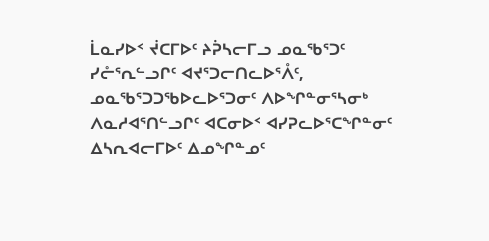ᒫᓇᓯᐅᑉ ᔫᑕᒥᐅᑦ ᔨᕉᓴᓕᒥᓗ ᓄᓇᖃᕐᑐᑦ ᓯᓔᕐᕆᓪᓗᒋᑦ ᐊᔪᕐᑐᓕᑎᓚᐅᕐᐰᑦ, ᓄᓇᖃᕐᑐᑐᖃᐅᓚᐅᕐᑐᓂᑦ ᐱᐅᖏᓐᓂᕐᓴᓂᒃ ᐱᓇᓱᐊᕐᑎᓪᓗᒋᑦ ᐊᑕᓂᐅᑉ ᐊᓯᕈᓚᐅᕐᑕᖏᓐᓂᑦ ᐃᓴᕆᐊᓕᒥᐅᑦ ᐃᓄᖏᓐᓄᑦ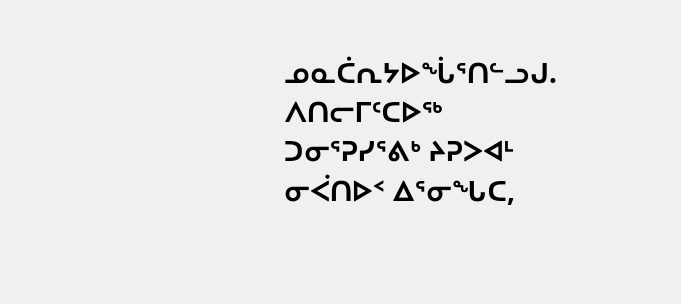ᓄᓇᑖᕆᔭᐅᖔᕐᑎᓪᓗᒍ.
ᐱᑎᓕᒥᑦᑕᐅᖅ ᑐᓂᕐᕈᓯᕐᕕᒃ ᔨᕈᐳᐊᒻ ᓂᐹᑎᐅᑉ ᐃᕐᓂᖓᑕ,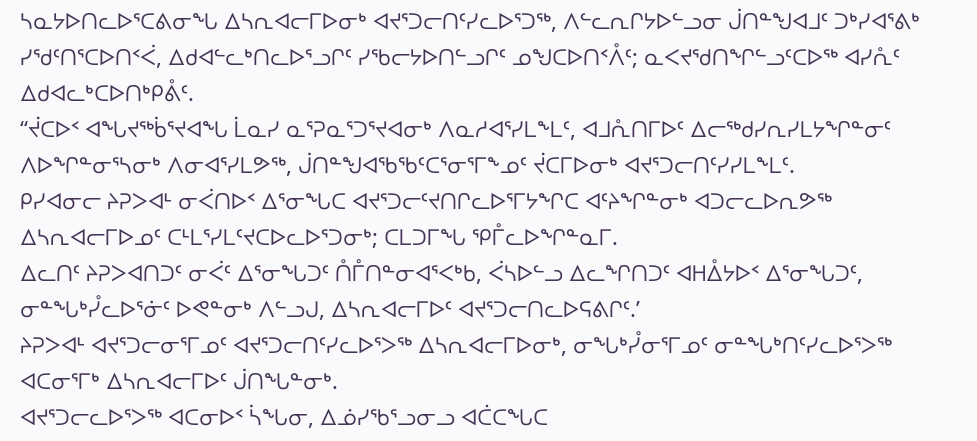ᓴᓇᔭᐅᑎᓚᐅᕐᑕᕕᓂᖓ ᐃᓴᕆᐊᓕᒥᐅᓂᒃ ᐊᔪᕐᑐᓕᑎᑦᓯᓚᐅᕐᑐᖅ, ᐱᓪᓚᕆᒋᔭᐅᓪᓗᓂ ᒎᑎᓐᖑᐊᒧᑦ ᑐᒃᓯᐊᕐᕕᒃ ᓯᖁᑦᑎᕐᑕᐅᑎᑉᐹ, ᐃᑯᐊᓪᓚᒃᑎᓚᐅᕐᓗᒋᑦ ᓯᖃᓕᔭᐅᑎᓪᓗᒋᑦ ᓄᖑᑕᐅᑎᑉᐰᑦ; ᓇᐸᔪᖁᑎᖏᓪᓗᑦᑕᐅᖅ ᐊᓯᕅᑦ ᐃᑯᐊᓚᒃᑕᐅᑎᒃᑭᕔᑦ.
“ᔫᑕᐅᑉ ᐊᖓᔪᖅᑳᕐᔪᐊᖓ ᒫᓇᓯ ᓇᕐᕈᓇᕐᑐᕐᔪᐊᓂᒃ ᐱᓇᓱᐊᕐᓯᒪᖕᒪᑦ, ᐊᒧᕅᑎᒥᐅᑦ ᐃᓕᖅᑯᓯᕆᓯᒪᔭᖏᓐᓂᑦ ᐱᐅᖏᓐᓂᕐᓴᓂᒃ ᐱᓂᐊᕐᓯᒪᕗᖅ, ᒎᑎᓐᖑᐊᖃᖃᑦᑕᕐᓂᕐᒥᖕᓄᑦ ᔫᑕᒥᐅᓂᒃ ᐊᔪᕐᑐᓕᑎᑦᓯᓯᒪᖕᒪᑦ.
ᑭᓯᐊᓂᓕ ᔨᕈᐳᐊᒻ ᓂᐹᑎᐅᑉ ᐃᕐᓂᖓᑕ ᐊᔪᕐᑐᓕᑦᔪᑎᒋᓚᐅᕐᒥᔭᖏᑕ ᐊᑦᔨᖏᓐᓂᒃ ᐊᑐᓕᓚᐅᕆᕗᖅ ᐃᓴᕆᐊᓕᒥᐅᓄᑦ ᑕᒻᒪᕐᓯᒪᑦᔪᑕᐅᓚᐅᕐᑐᓂᒃ; ᑕᒪᑐᒥᖓ ᕿᒤᓚᐅᖏᓐᓇᒥ.
ᐃᓚᑎᑦ ᔨᕈᐳᐊᑎᑐᑦ ᓂᐹᑦ ᐃᕐᓂᖓᑐᑦ ᑍᒤᑎᓐᓂᐊᕐᐸᒃᑲ, ᐹᓴᐅᓪᓗ ᐃᓚᖏᑎᑐᑦ ᐊᕼᐂᔭᐅᑉ ᐃᕐᓂᖓᑐᑦ, ᓂᓐᖓᒃᓮᓚᐅᕐᓃᑦ ᐅᕙᓐᓂᒃ ᐱᓪᓗᒍ, ᐃᓴᕆᐊᓕᒥᐅᑦ ᐊᔪᕐᑐᓕᑎᓚᐅᕋᕕᒋᑦ.’
ᔨᕈᐳᐊᒻ ᐊᔪᕐᑐᓕᓂᕐᒥᓄᑦ ᐊᔪᕐᑐᓕᑎᑦᓯᓚᐅᕐᐳᖅ ᐃᓴᕆᐊᓕᒥᐅᓂᒃ, ᓂᖓᒃᓮᓂᕐᒥᓄᑦ ᓂᓐᖓᒃᑎᑦᓯᓚᐅᕐᐳᖅ ᐊᑕᓂᕐᒥᒃ ᐃᓴᕆᐊᓕᒥᐅᑦ ᒎᑎᖓᓐᓂᒃ.
ᐊᔪᕐᑐᓕᓚᐅᕐᐳᖅ ᐊᑕᓂᐅᑉ ᓵᖓᓂ, ᐃᓅᓯᖃᕐᓗᓂᓗ ᐊᑖᑕᖓᑕ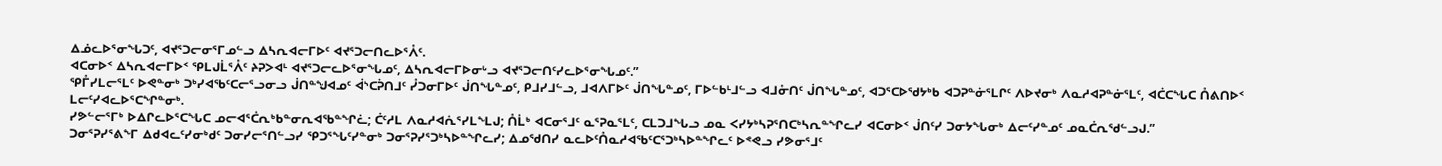ᐃᓅᓚᐅᕐᓂᖓᑐᑦ, ᐊᔪᕐᑐᓕᓂᕐᒥᓄᓪᓗ ᐃᓴᕆᐊᓕᒥᐅᑦ ᐊᔪᕐᑐᓕᑎᓚᐅᕐᐰᑦ.
ᐊᑕᓂᐅᑉ ᐃᓴᕆᐊᓕᒥᐅᑉ ᕿᒪᒍᒫᕐᐰᑦ ᔨᕈᐳᐊᒻ ᐊᔪᕐᑐᓕᓚᐅᕐᓂᖓᓄᑦ, ᐃᓴᕆᐊᓕᒥᐅᓂᒡᓗ ᐊᔪᕐᑐᓕᑎᑦᓯᓚᐅᕐᓂᖓᓄᑦ.”
ᕿᒤᓯᒪᓕᕐᒪᑦ ᐅᕙᓐᓂᒃ ᑐᒃᓯᐊᖃᑦᑕᓕᕐᓗᓂᓗ ᒎᑎᓐᖑᐊᓄᑦ ᐋᔅᑕᕉᑎᒧᑦ ᓮᑐᓂᒥᐅᑦ ᒎᑎᖓᓐᓄᑦ, ᑭᒧᓯᒧᓪᓗ, ᒧᐊᐱᒥᐅᑦ ᒎᑎᖓᓐᓄᑦ, ᒥᐅᓪᑲᒻᒧᓪᓗ ᐊᒧᓁᑎᑦ ᒎᑎᖓᓐᓄᑦ, ᐊᑐᕐᑕᐅᖁᔭᒃᑲ ᐊᑐᕈᓐᓃᕐᒪᒋᑦ ᐱᐅᔪᓂᒃ ᐱᓇᓱᐊᕈᓐᓃᕐᒪᑦ, ᐊᑖᑕᖓᑕ ᑍᕕᑎᐅᑉ ᒪᓕᑦᓯᐊᓚᐅᕐᑕᖏᓐᓂᒃ.
ᓯᕗᓪᓕᕐᒥᒃ ᐅᐃᒋᓚᐅᕐᑕᖓᑕ ᓄᓕᐊᕐᑖᕆᒃᑲᓐᓂᕆᐊᖃᓐᖏᓛ; ᑖᑦᓱᒪ ᐱᓇᓱᐊᕇᕐᓯᒪᖕᒪᒍ; ᑍᒫᒃ ᐊᑕᓂᕐᒧᑦ ᓇᕐᕈᓇᕐᒪᑦ, ᑕᒪᑐᒧᖓᓗ ᓄᓇ ᐸᓯᔭᒃᓴᕈᕐᑎᑕᒃᓴᕆᓐᖏᓚᓯ ᐊᑕᓂᐅᑉ ᒎᑎᑦᓯ ᑐᓂᔭᖓᓂᒃ ᐃᓕᑦᓯᓐᓄᑦ ᓄᓇᑖᕆᖁᓪᓗᒍ.”
ᑐᓂᕐᕈᓯᕐᕕᖕᒥ ᐃᑯᐊᓚᑦᓯᓂᒃᑯᑦ ᑐᓂᓯᓕᕐᑎᓪᓗᓯ ᕿᑐᕐᖓᑦᓯᓐᓂᒃ ᑐᓂᕐᕈᓯᕐᑐᒃᓴᐅᓐᖏᓚᓯ; ᐃᓄᖁᑎᓯ ᓇᓚᐅᑦᑍᓇᓱᐊᖃᑦᑕᕐᑐᒃᓴᐅᓐᖏᓚᑦ ᐅᕝᕙᓗ ᓯᕗᓂᕐᒧᑦ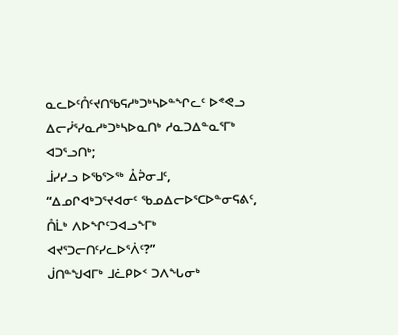ᓇᓚᐅᑦᑍᑦᔪᑎᖃᕋᓱᒃᑐᒃᓴᐅᓐᖏᓚᑦ ᐅᕝᕙᓗ ᐃᓕᓰᕐᓯᓇᓱᒃᑐᒃᓴᐅᓇᑎᒃ ᓱᓇᑐᐃᓐᓇᕐᒥᒃ ᐊᑐᕐᓗᑎᒃ;
ᒨᓯᓯᓗ ᐅᖃᕐᐳᖅ ᐂᕉᓂᒧᑦ, “ᐃᓄᒋᐊᒃᑐᕐᔪᐊᓂᑦ ᖃᓄᐃᓕᐅᕐᑕᐅᓐᓂᕋᕕᑦ, ᑍᒫᒃ ᐱᐅᖏᑦᑐᐊᓗᖕᒥᒃ ᐊᔪᕐᑐᓕᑎᑦᓯᓚᐅᕐᐲᑦ?”
ᒎᑎᓐᖑᐊᒥᒃ ᒧᓛᑭᐅᑉ ᑐᐱᖓᓂᒃ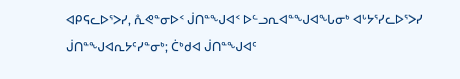ᐊᑭᕋᓚᐅᕐᐳᓯ, ᕅᕙᓐᓂᐅᑉ ᒎᑎᓐᖑᐊᑉ ᐅᓪᓗᕆᐊᓐᖑᐊᖓᓂᒃ ᐊᒡᔭᕐᓯᓚᐅᕐᐳᓯ ᒎᑎᓐᖑᐊᕆᔭᑦᓯᓐᓂᒃ; ᑖᒃᑯᐊ ᒎᑎᓐᖑᐊᑦ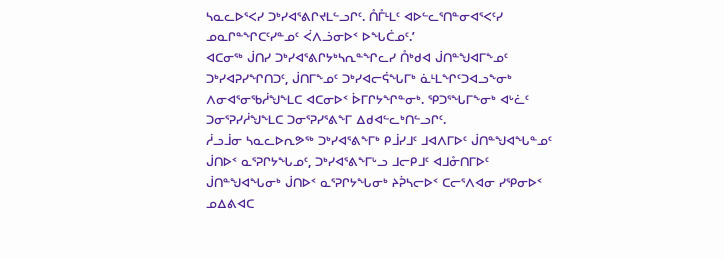ᓴᓇᓚᐅᕐᐸᓯ ᑐᒃᓯᐊᕐᕕᒋᔪᒪᓪᓗᒋᑦ. ᑍᒤᒻᒪᑦ ᐊᐅᓪᓚᕐᑎᓐᓂᐊᕐᐸᑦᓯ ᓄᓇᒋᓐᖏᑕᑦᓯᓐᓄᑦ ᐹᐱᓘᓂᐅᑉ ᐅᖓᑖᓄᑦ.’
ᐊᑕᓂᖅ ᒎᑎᓯ ᑐᒃᓯᐊᕐᕕᒋᔭᒃᓴᕆᓐᖏᓚᓯ ᑍᒃᑯᐊ ᒎᑎᓐᖑᐊᒥᖕᓄᑦ ᑐᒃᓯᐊᕈᓯᖏᑎᑐᑦ, ᒎᑎᒥᖕᓄᑦ ᑐᒃᓯᐊᓕᕌᖓᒥᒃ ᓈᒻᒪᖏᑦᑐᐊᓗᖕᓂᒃ ᐱᓂᐊᕐᓂᖃᓲᖑᖕᒪᑕ ᐊᑕᓂᐅᑉ ᐆᒥᒋᔭᖏᓐᓂᒃ. ᕿᑐᕐᖓᒥᖕᓂᒃ ᐊᒡᓛᑦ ᑐᓂᕐᕈᓯᓲᖑᖕᒪᑕ ᑐᓂᕐᕈᓯᕐᕕᖕᒥ ᐃᑯᐊᓪᓚᒃᑎᓪᓗᒋᑦ.
ᓲᓗᒨᓂ ᓴᓇᓚᐅᕆᕗᖅ ᑐᒃᓯᐊᕐᕕᖕᒥᒃ ᑭᒨᓯᒧᑦ ᒧᐊᐱᒥᐅᑦ ᒎᑎᓐᖑᐊᖓᓐᓄᑦ ᒎᑎᐅᑉ ᓇᕐᕈᒋᔭᖓᓄᑦ, ᑐᒃᓯᐊᕐᕕᖕᒥᒡᓗ ᒧᓕᑭᒧᑦ ᐊᒧᓁᑎᒥᐅᑦ ᒎᑎᓐᖑᐊᖓᓂᒃ ᒎᑎᐅᑉ ᓇᕐᕈᒋᔭᖓᓂᒃ ᔨᕉᓴᓕᐅᑉ ᑕᓕᕐᐱᐊᓂ ᓯᕿᓂᐅᑉ ᓄᐃᕕᐊᑕ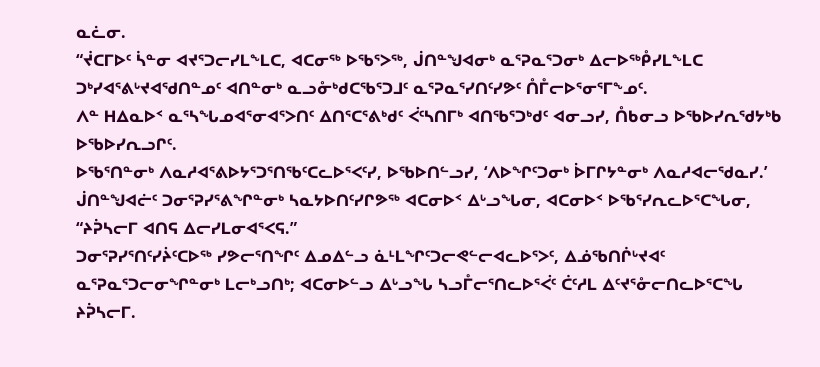ᓇᓛᓂ.
“ᔫᑕᒥᐅᑦ ᓵᓐᓂ ᐊᔪᕐᑐᓕᓯᒪᖕᒪᑕ, ᐊᑕᓂᖅ ᐅᖃᕐᐳᖅ, ᒎᑎᓐᖑᐊᓂᒃ ᓇᕐᕈᓇᕐᑐᓂᒃ ᐃᓕᐅᖅᑬᓯᒪᖕᒪᑕ ᑐᒃᓯᐊᕐᕕᒡᔪᐊᖁᑎᓐᓄᑦ ᐊᑎᓐᓂᒃ ᓇᓗᓁᒃᑯᑕᖃᕐᑐᒧᑦ ᓇᕐᕈᓇᕐᓯᑎᑦᓯᕗᑦ ᑍᒤᓕᐅᕐᓂᕐᒥᖕᓄᑦ.
ᐱᓐ ᕼᐃᓇᐅᑉ ᓇᕐᓴᖓᓄᐊᕐᓂᐊᕐᐳᑎᑦ ᐃᑎᕐᑕᕐᕕᒃᑯᑦ ᐹᑦᓴᑎᒥᒃ ᐊᑎᖃᕐᑐᒃᑯᑦ ᐊᓂᓗᓯ, ᑍᑲᓂᓗ ᐅᖃᐅᓯᕆᖁᔭᒃᑲ ᐅᖃᐅᓯᕆᓗᒋᑦ.
ᐅᖃᕐᑎᓐᓂᒃ ᐱᓇᓱᐊᕐᕕᐅᔭᕐᑐᕐᑎᖃᑦᑕᓚᐅᕐᐸᑦᓯ, ᐅᖃᐅᑎᓪᓗᓯ, ‘ᐱᐅᖏᑦᑐᓂᒃ ᐆᒥᒋᔭᓐᓂᒃ ᐱᓇᓱᐊᓕᖁᓇᓯ.’
ᒎᑎᓐᖑᐊᓖᑦ ᑐᓂᕐᕈᓯᕐᕕᖏᓐᓂᒃ ᓴᓇᔭᐅᑎᑦᓯᒋᕗᖅ ᐊᑕᓂᐅᑉ ᐃᒡᓗᖓᓂ, ᐊᑕᓂᐅᑉ ᐅᖃᕐᓯᕆᓚᐅᕐᑕᖓᓂ, “ᔨᕉᓴᓕᒥ ᐊᑎᕋ ᐃᓕᓯᒪᓂᐊᕐᐸᕋ.”
ᑐᓂᕐᕈᓯᕐᑎᑦᓯᔩᑦᑕᐅᖅ ᓯᕗᓕᕐᑎᖏᑦ ᐃᓄᐃᓪᓗ ᓈᒻᒪᖏᑦᑐᓕᕙᓪᓕᐊᓚᐅᕐᐳᑦ, ᐃᓅᖃᑎᒌᒡᔪᐊᑦ ᓇᕐᕈᓇᕐᑐᓕᓂᖏᓐᓂᒃ ᒪᓕᒃᓗᑎᒃ; ᐊᑕᓂᐅᓪᓗ ᐃᒡᓗᖓ ᓴᓗᒤᓕᕐᑎᓚᐅᕐᐹᑦ ᑖᑦᓱᒪ ᐃᑦᔪᕐᓁᓕᑎᓚᐅᕐᑕᖓ ᔨᕉᓴᓕᒥ.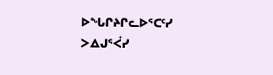ᐅᖓᒋᔨᒋᓚᐅᕐᑕᑦᓯ ᐳᐃᒍᕐᐹᓯ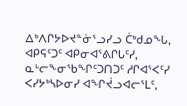ᐃᒃᐱᒋᔭᐅᔪᓐᓃᕐᓗᓯᓗ ᑖᒃᑯᓄᖓ, ᐊᑭᕋᑦᑐᑦ ᐊᑭᓂᐊᕐᕕᒋᒐᑦᓯ, ᓇᒡᓕᖕᓂᖃᖏᑦᑐᑎᑐᑦ ᓱᒋᐊᕐᐸᑦᓯ ᐸᓯᔭᒃᓴᐅᓂᓯ ᐊᖏᔫᓗᐊᓕᕐᒪᑦ,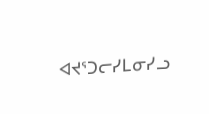ᐊᔪᕐᑐᓕᓯᒪᓂᓯᓗ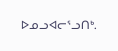ᐅᓄᓗᐊᓕᕐᓗᑎᒃ.